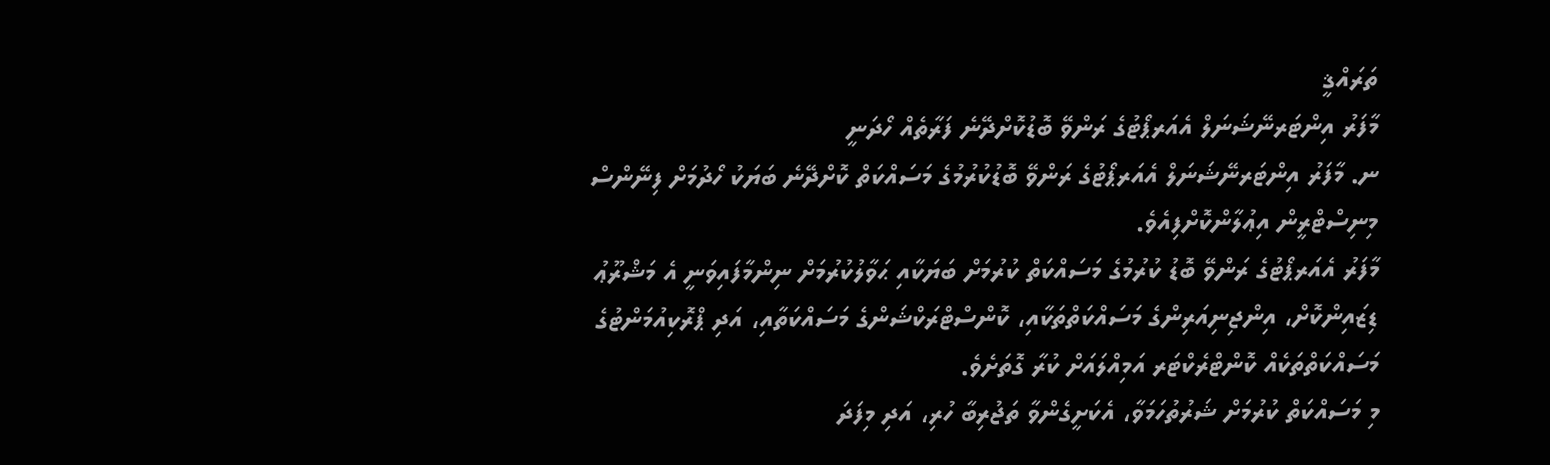ތަރައްޤީ
މާފަރު އިންޓަރނޭޝަނަލް އެއަރޕޯޓުގެ ރަންވޭ ބޮޑުކޮށްދޭނެ ފަރާތެއް ހޯދަނީ
ނ. މާފަރު އިންޓަރނޭޝަނަލް އެއަރޕޯޓުގެ ރަންވޭ ބޮޑުކުރުމުގެ މަސައްކަތް ކޮށްދޭނެ ބަޔަކު ހޯދުމަށް ފިނޭންސް މިނިސްޓްރީން އިޢުލާންކޮށްފިއެވެ.
މާފަރު އެއަރޕޯޓުގެ ރަންވޭ ބޮޑު ކުރުމުގެ މަސައްކަތް ކުރުމަށް ބަޔަކާއި ޙަވާލުކުރުމަށް ނިންމާފައިވަނީ އެ މަޝްރޫޢު ޑިޒައިންކޮށް، އިންޖިނިއަރިންގެ މަސައްކަތްތަކާއި، ކޮންސްޓްރަކްޝަންގެ މަސައްކަތާއި، އަދި ޕްރޮކިއުމަންޓުގެ މަސައްކަތްތަކެއް ކޮންޓްރެކްޓަރ އަމިއްލައަށް ކުރާ ގޮތަށެވެ.
މި މަސައްކަތް ކުރުމަށް ޝަރުތުހަމަވާ، އެކަށީގެންވާ ތަޖުރިބާ ހުރި، އަދި މިފަދަ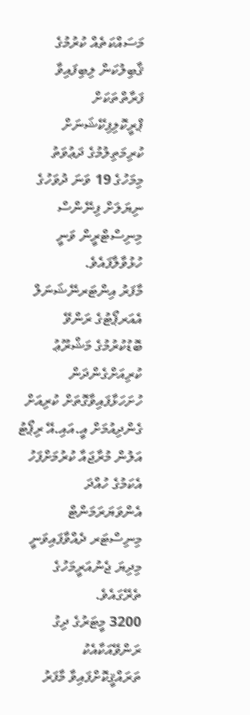މަސައްކަތެއް ކުރުމުގެ ޤާބިލުކަން ލިބިފައިވާ ފަރާތްތަކަށް ޕްރީކޮލިފިކޭޝަނަށް ކުރިމަތިލުމުގެ ދަޢުވަތު މިމަހުގެ 19 ވަނަ ދުވަހުގެ ނިޔަލަށް ފިނޭންސް މިނިސްޓްރީން ވަނީ ހުޅުވާލާފައެވެ.
މާފަރު އިންޓަރނޭޝަނަލް އެއަރޕޯޓުގެ ރަންވޭ ބޮޑުކުރުމުގެ މަޝްރޫޢު ކުރިއަށްގެންދަން ހުށަހަޅާފައިވާގޮތަށް ކުރިއަށް ގެންދިއުމަށް އީ.އައި.އޭ ރިޕޯޓު އަލުން މުރާޖައާ ކުރުމަށްފަހު އެކަމުގެ ހުއްދަ އެންވަޔަރަމަންޓް މިނިސްޓަރ ދެއްވާފައިވަނީ މިދިޔަ ޖެނުއަރީމަހުގެ ތެރޭގައެވެ.
3200 މީޓަރުގެ ދިގު ރަންވޭއަކާއެކު ތަރައްޤީކޮށްފައިވާ މާފަރު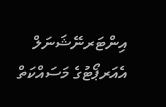އިންޓަރނޭޝަނަލް އެއަރޕޯޓުގެ މަސައްކަތް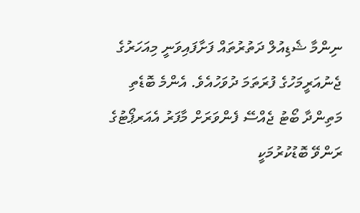ނިންމާ ޝެޑިއުލް ދަތުރުތައް ފަށާފައިވަނީ މިއަހަރުގެ ޖެނުއަރީމަހުގެ ފުރަތަމަ ދުވަހުއެވެ. އެންމެ ބޮޑެތި މަތިންދާ ބޯޓު ޖެއްސޭ ފެންވަރަށް މާފަރު އެއަރޕޯޓުގެ ރަންވޭ ބޮޑުކުރުމަކީ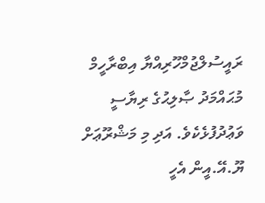ރައީސުލްޖުމްހޫރިއްޔާ އިބްރާހީމް މުޙައްމަދު ޞާލިޙުގެ ރިޔާސީ ވަޢުދުފުޅެކެވެ. އަދި މި މަޝްރޫޢަށް ޔޫ.އޭ.އީން އެހީ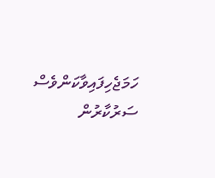ހަމަޖެހިފައިވާކަންވެސް ސަރުކާރުން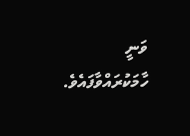ވަނީ ހާމަކުރައްވާފައެވެ.